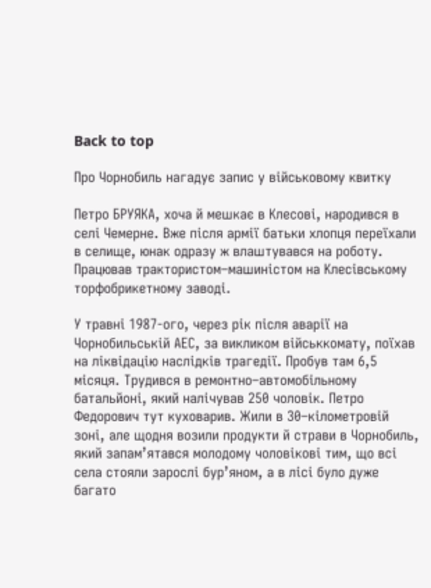Back to top

Про Чорнобиль нагадує запис у військовому квитку

Петро БРУЯКА, хоча й мешкає в Клесові, народився в селі Чемерне. Вже після армії батьки хлопця переїхали в селище, юнак одразу ж влаштувався на роботу. Працював трактористом–машиністом на Клесівському торфобрикетному заводі.

У травні 1987-ого, через рік після аварії на Чорнобильській АЕС, за викликом військкомату, поїхав на ліквідацію наслідків трагедії. Пробув там 6,5 місяця. Трудився в ремонтно–автомобільному батальйоні, який налічував 250 чоловік. Петро Федорович тут куховарив. Жили в 30–кілометровій зоні, але щодня возили продукти й страви в Чорнобиль, який запам’ятався молодому чоловікові тим, що всі села стояли зарослі бур’яном, а в лісі було дуже багато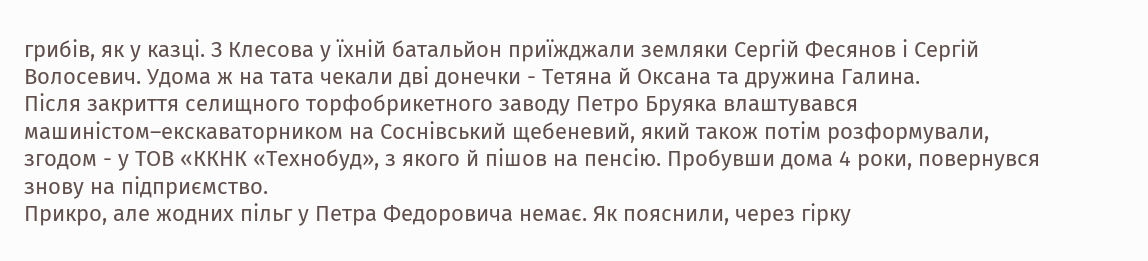грибів, як у казці. З Клесова у їхній батальйон приїжджали земляки Сергій Фесянов і Сергій Волосевич. Удома ж на тата чекали дві донечки - Тетяна й Оксана та дружина Галина.
Після закриття селищного торфобрикетного заводу Петро Бруяка влаштувався машиністом–екскаваторником на Соснівський щебеневий, який також потім розформували, згодом - у ТОВ «ККНК «Технобуд», з якого й пішов на пенсію. Пробувши дома 4 роки, повернувся знову на підприємство.
Прикро, але жодних пільг у Петра Федоровича немає. Як пояснили, через гірку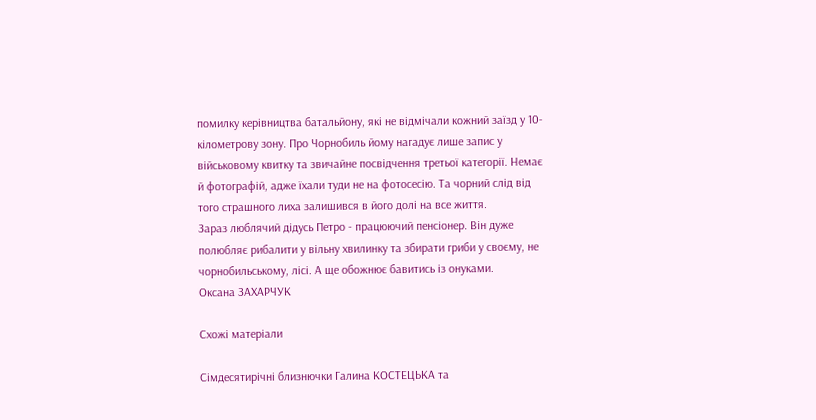помилку керівництва батальйону, які не відмічали кожний заїзд у 10-кілометрову зону. Про Чорнобиль йому нагадує лише запис у військовому квитку та звичайне посвідчення третьої категорії. Немає й фотографій, адже їхали туди не на фотосесію. Та чорний слід від того страшного лиха залишився в його долі на все життя.
Зараз люблячий дідусь Петро - працюючий пенсіонер. Він дуже полюбляє рибалити у вільну хвилинку та збирати гриби у своєму, не чорнобильському, лісі. А ще обожнює бавитись із онуками.
Оксана ЗАХАРЧУК

Схожі матеріали

Cімдесятирічні близнючки Галина КОСТЕЦЬКА та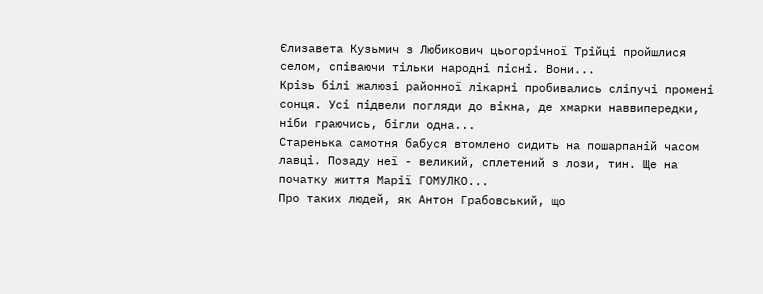Єлизавета Кузьмич з Любикович цьогорічної Трійці пройшлися селом, співаючи тільки народні пісні. Вони...
Крізь білі жалюзі районної лікарні пробивались сліпучі промені сонця. Усі підвели погляди до вікна, де хмарки наввипередки, ніби граючись, бігли одна...
Старенька самотня бабуся втомлено сидить на пошарпаній часом лавці. Позаду неї - великий, сплетений з лози, тин. Ще на початку життя Марії ГОМУЛКО...
Про таких людей, як Антон Грабовський, що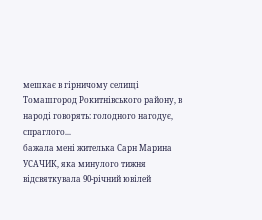мешкає в гірничому селищі Томашгород Рокитнівського району, в народі говорять: голодного нагодує, спраглого...
бажала мені жителька Сарн Марина УСАЧИК, яка минулого тижня відсвяткувала 90-річний ювілей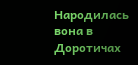Народилась вона в Доротичах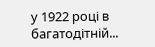у 1922 році в багатодітній...